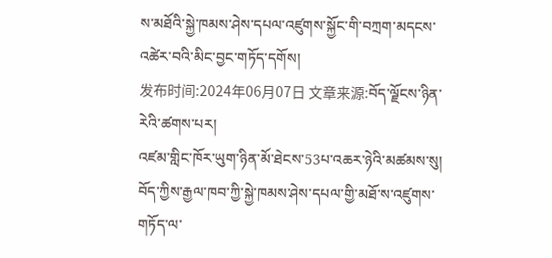ས་མཐོའི་སྐྱེ་ཁམས་ཤེས་དཔལ་འཛུགས་སྐྱོང་གི་བཀྲག་མདངས་འཚེར་བའི་མིང་བྱང་གཏོད་དགོས།
发布时间:2024年06月07日 文章来源:བོད་ལྗོངས་ཉིན་རེའི་ཚགས་པར།
འཛམ་གླིང་ཁོར་ཡུག་ཉིན་མོ་ཐེངས་53པ་འཆར་ཉེའི་མཚམས་སུ། བོད་ཀྱིས་རྒྱལ་ཁབ་ཀྱི་སྐྱེ་ཁམས་ཤེས་དཔལ་གྱི་མཐོ་ས་འཛུགས་གཏོད་ལ་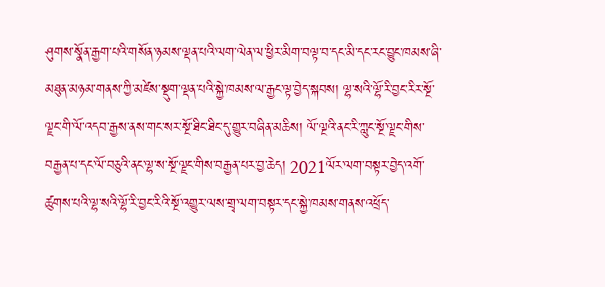ཤུགས་སྣོན་རྒྱག་པའི་གསོན་ཉམས་ལྡན་པའི་ལག་ལེན་ལ་ཕྱིར་མིག་བལྟ་བ་དང་མི་དང་རང་བྱུང་ཁམས་ཞི་མཐུན་མཉམ་གནས་ཀྱི་མཛེས་སྡུག་ལྡན་པའི་སྐྱེ་ཁམས་ལ་རྒྱང་ལྟ་བྱེད་སྐབས། ལྷ་སའི་ལྷོ་རི་བྱང་རིར་སྔོ་ལྗང་གི་ལོ་འདབ་རྒྱས་ནས་གང་སར་སྔོ་ཐིང་ཐིང་དུ་གྱུར་བཞིན་མཆིས། ལོ་ལྔའི་ནང་རི་ཀླུང་སྔོ་ལྗང་གིས་བརྒྱན་པ་དང་ལོ་བཅུའི་ནང་ལྷ་ས་སྔོ་ལྗང་གིས་བརྒྱན་པར་བྱ་ཆེད། 2021ལོར་ལག་བསྟར་བྱེད་འགོ་ཚུགས་པའི་ལྷ་སའི་ལྷོ་རི་བྱང་རིའི་སྔོ་འགྱུར་ལས་གྲྭ་ལག་བསྟར་དང་སྐྱེ་ཁམས་གནས་འཕྲོད་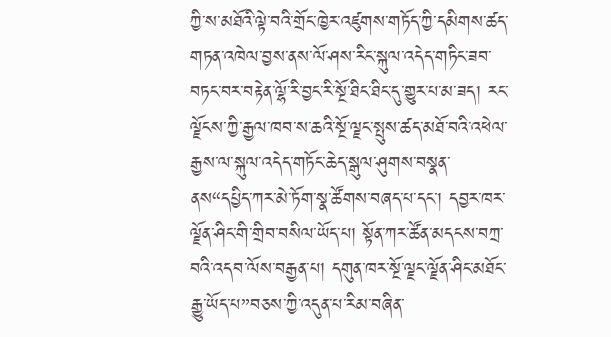ཀྱི་ས་མཐོའི་ལྟེ་བའི་གྲོང་ཁྱེར་འཛུགས་གཏོད་ཀྱི་དམིགས་ཚད་གཏན་འཁེལ་བྱས་ནས་ལོ་ཤས་རིང་སྐུལ་འདེད་གཏིང་ཟབ་བཏང་བར་བརྟེན་ལྷོ་རི་བྱང་རི་སྔོ་ཐིང་ཐིང་དུ་གྱུར་པ་མ་ཟད། རང་ལྗོངས་ཀྱི་རྒྱལ་ཁབ་ས་ཆའི་སྔོ་ལྗང་སྤུས་ཚད་མཐོ་བའི་འཕེལ་རྒྱས་ལ་སྐུལ་འདེད་གཏོང་ཆེད་སྒུལ་ཤུགས་བསྣན་ནས“དཔྱིད་ཀར་མེ་ཏོག་སྣ་ཚོགས་བཞད་པ་དང་། དབྱར་ཁར་ལྗོན་ཤིང་གི་གྲིབ་བསིལ་ཡོད་པ། སྟོན་ཀར་ཚོན་མདངས་བཀྲ་བའི་འདབ་ལོས་བརྒྱན་པ། དགུན་ཁར་སྔོ་ལྗང་ལྗོན་ཤིང་མཐོང་རྒྱུ་ཡོད་པ”བཅས་ཀྱི་འདུན་པ་རིམ་བཞིན་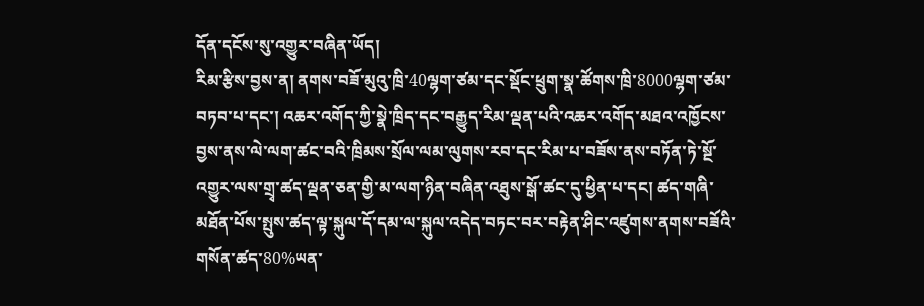དོན་དངོས་སུ་འགྱུར་བཞིན་ཡོད།
རིམ་རྩིས་བྱས་ན། ནགས་བཟོ་མུའུ་ཁྲི་40ལྷག་ཙམ་དང་སྡོང་ཕྲུག་སྣ་ཚོགས་ཁྲི་8000ལྷག་ཙམ་བཏབ་པ་དང་། འཆར་འགོད་ཀྱི་སྣེ་ཁྲིད་དང་བརྒྱུད་རིམ་ལྡན་པའི་འཆར་འགོད་མཐའ་འཁྱོངས་བྱས་ནས་ལེ་ལག་ཚང་བའི་ཁྲིམས་སྲོལ་ལམ་ལུགས་རབ་དང་རིམ་པ་བཟོས་ནས་བཏོན་ཏེ་སྔོ་འགྱུར་ལས་གྲྭ་ཚད་ལྡན་ཅན་གྱི་མ་ལག་ཉིན་བཞིན་འཐུས་སྒོ་ཚང་དུ་ཕྱིན་པ་དང། ཚད་གཞི་མཐོན་པོས་སྤུས་ཚད་ལྟ་སྐུལ་དོ་དམ་ལ་སྐུལ་འདེད་བཏང་བར་བརྟེན་ཤིང་འཛུགས་ནགས་བཟོའི་གསོན་ཚད་80%ཡན་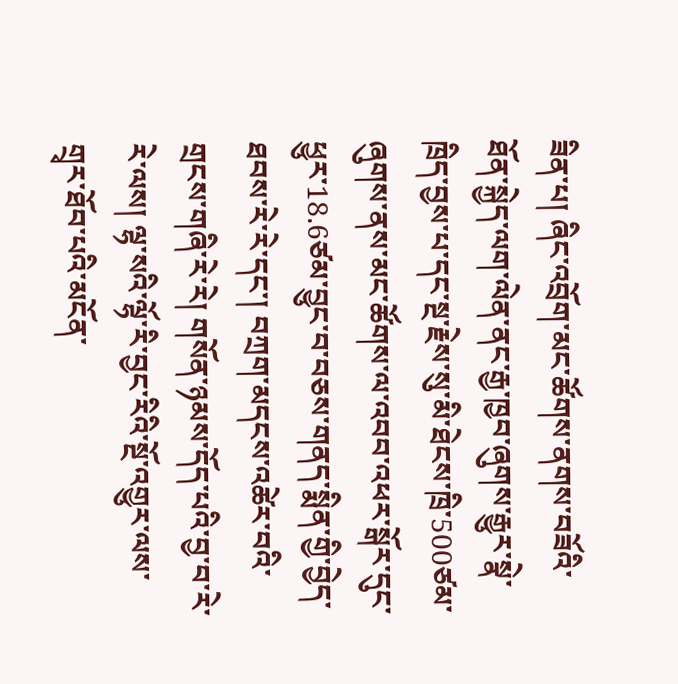ཟིན་པ། ཞིང་འབྲོག་མང་ཚོགས་ནགས་བཟོའི་ཐོན་སྐྱེད་ལག་ལེན་ནང་རྒྱ་ཁྱབ་ཞུགས་རྒྱུར་སྣེ་ཁྲིད་བྱས་པ་དང་སྔ་རྗེས་སུ་མི་ཐེངས་ཁྲི་500ཙམ་ཞུགས་ནས་མང་ཚོགས་ལ་འབབ་འཕར་སྒོར་དུང་ཕྱུར་18.6ཙམ་བྱུང་བ་བཅས་གནད་སྨིན་གྱི་བྱེད་ཐབས་རེ་རེ་དང་། བཀྲག་མདངས་འཚེར་བའི་གྲངས་གཞི་རེ་རེ། གསོན་ཉམས་དོད་པའི་བྱ་བ་རེ་རེ་ལས། ལྷ་སའི་ལྷོ་རི་བྱང་རིའི་སྔོ་འགྱུར་ལས་གྲྭར་ཐོབ་པའི་མངོན་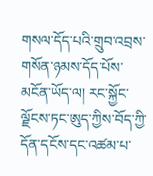གསལ་དོད་པའི་གྲུབ་འབྲས་གསོན་ཉམས་དོད་པོས་མངོན་ཡོད་ལ། རང་སྐྱོང་ལྗོངས་ཏང་ཨུད་ཀྱིས་བོད་ཀྱི་དོན་དངོས་དང་འཚམ་པ་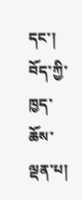དང་། བོད་ཀྱི་ཁྱད་ཆོས་ལྡན་པ།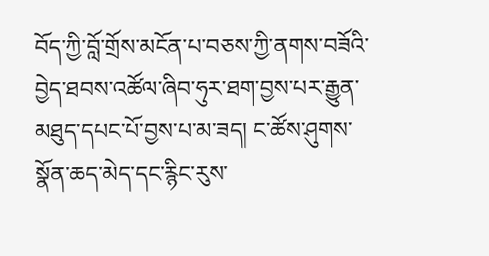བོད་ཀྱི་བློ་གྲོས་མངོན་པ་བཅས་ཀྱི་ནགས་བཟོའི་བྱེད་ཐབས་འཚོལ་ཞིབ་ཧུར་ཐག་བྱས་པར་རྒྱུན་མཐུད་དཔང་པོ་བྱས་པ་མ་ཟད། ང་ཚོས་ཤུགས་སྣོན་ཆད་མེད་དང་རྙིང་རུས་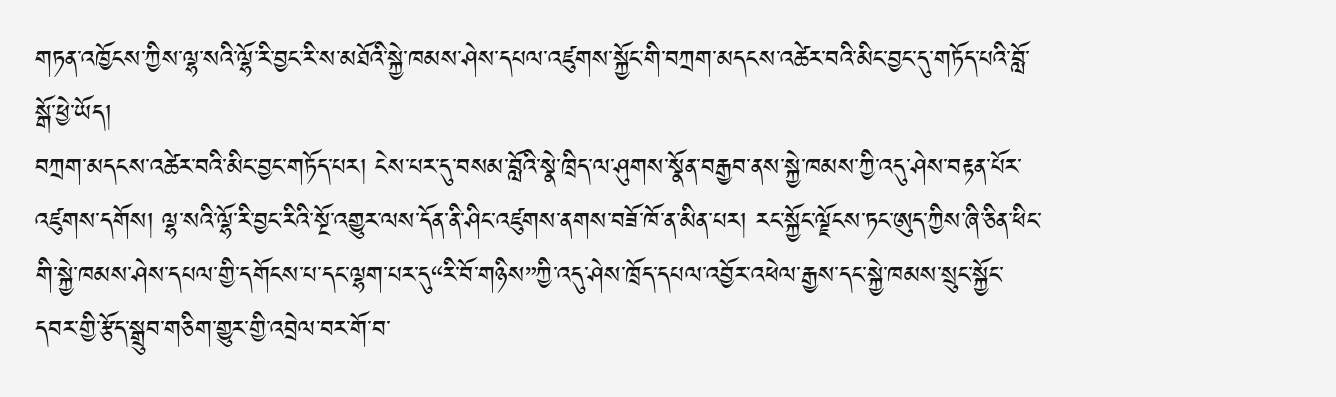གཏན་འཁྱོངས་ཀྱིས་ལྷ་སའི་ལྷོ་རི་བྱང་རི་ས་མཐོའི་སྐྱེ་ཁམས་ཤེས་དཔལ་འཛུགས་སྐྱོང་གི་བཀྲག་མདངས་འཚེར་བའི་མིང་བྱང་དུ་གཏོད་པའི་བློ་སྒོ་ཕྱེ་ཡོད།
བཀྲག་མདངས་འཚེར་བའི་མིང་བྱང་གཏོད་པར། ངེས་པར་དུ་བསམ་བློའི་སྣེ་ཁྲིད་ལ་ཤུགས་སྣོན་བརྒྱབ་ནས་སྐྱེ་ཁམས་ཀྱི་འདུ་ཤེས་བརྟན་པོར་འཛུགས་དགོས། ལྷ་སའི་ལྷོ་རི་བྱང་རིའི་སྔོ་འགྱུར་ལས་དོན་ནི་ཤིང་འཛུགས་ནགས་བཟོ་ཁོ་ན་མིན་པར། རང་སྐྱོང་ལྗོངས་ཏང་ཨུད་ཀྱིས་ཞི་ཅིན་ཕིང་གི་སྐྱེ་ཁམས་ཤེས་དཔལ་གྱི་དགོངས་པ་དང་ལྷག་པར་དུ“རི་བོ་གཉིས”ཀྱི་འདུ་ཤེས་ཁྲོད་དཔལ་འབྱོར་འཕེལ་རྒྱས་དང་སྐྱེ་ཁམས་སྲུང་སྐྱོང་དབར་གྱི་རྩོད་སྒྲུབ་གཅིག་གྱུར་གྱི་འབྲེལ་བར་གོ་བ་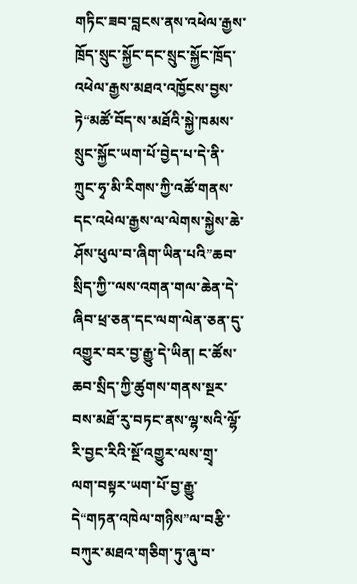གཏིང་ཟབ་བླངས་ནས་འཕེལ་རྒྱས་ཁྲོད་སྲུང་སྐྱོང་དང་སྲུང་སྐྱོང་ཁྲོད་འཕེལ་རྒྱས་མཐའ་འཁྱོངས་བྱས་ཏེ“མཚོ་བོད་ས་མཐོའི་སྐྱེ་ཁམས་སྲུང་སྐྱོང་ཡག་པོ་བྱེད་པ་དེ་ནི་ཀྲུང་ཧྭ་མི་རིགས་ཀྱི་འཚོ་གནས་དང་འཕེལ་རྒྱས་ལ་ལེགས་སྐྱེས་ཆེ་ཤོས་ཕུལ་བ་ཞིག་ཡིན་པའི”ཆབ་སྲིད་ཀྱི་་ལས་འགན་གལ་ཆེན་དེ་ཞིབ་ཕྲ་ཅན་དང་ལག་ལེན་ཅན་དུ་འགྱུར་བར་བྱ་རྒྱུ་དེ་ཡིན། ང་ཚོས་ཆབ་སྲིད་ཀྱི་ཚུགས་གནས་སྔར་བས་མཐོ་རུ་བཏང་ནས་ལྷ་སའི་ལྷོ་རི་བྱང་རིའི་སྔོ་འགྱུར་ལས་གྲྭ་ལག་བསྟར་ཡག་པོ་བྱ་རྒྱུ་དེ“གཏན་འཁེལ་གཉིས”ལ་བརྩི་བཀུར་མཐའ་གཅིག་ཏུ་ཞུ་བ་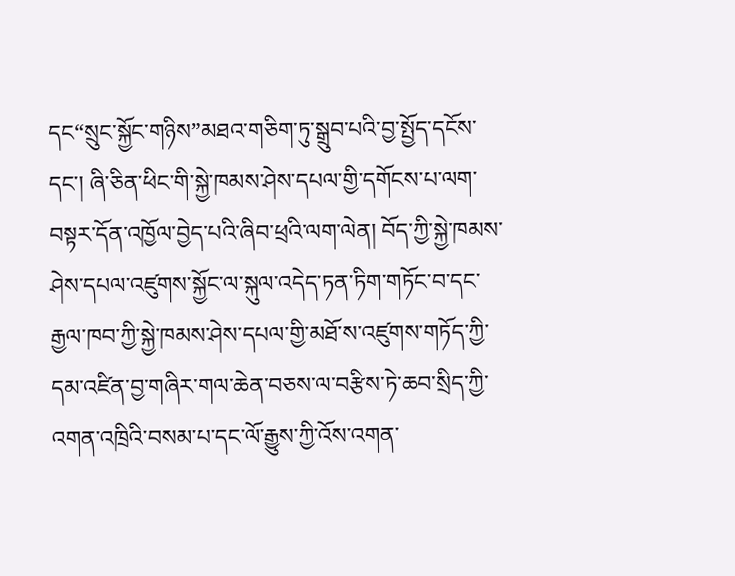དང“སྲུང་སྐྱོང་གཉིས”མཐའ་གཅིག་ཏུ་སྒྲུབ་པའི་བྱ་སྤྱོད་དངོས་དང་། ཞི་ཅིན་ཕིང་གི་སྐྱེ་ཁམས་ཤེས་དཔལ་གྱི་དགོངས་པ་ལག་བསྟར་དོན་འཁྱོལ་བྱེད་པའི་ཞིབ་ཕྲའི་ལག་ལེན། བོད་ཀྱི་སྐྱེ་ཁམས་ཤེས་དཔལ་འཛུགས་སྐྱོང་ལ་སྐུལ་འདེད་ཏན་ཏིག་གཏོང་བ་དང་རྒྱལ་ཁབ་ཀྱི་སྐྱེ་ཁམས་ཤེས་དཔལ་གྱི་མཐོ་ས་འཛུགས་གཏོད་ཀྱི་དམ་འཛིན་བྱ་གཞིར་གལ་ཆེན་བཅས་ལ་བརྩིས་ཏེ་ཆབ་སྲིད་ཀྱི་འགན་འཁྲིའི་བསམ་པ་དང་ལོ་རྒྱུས་ཀྱི་འོས་འགན་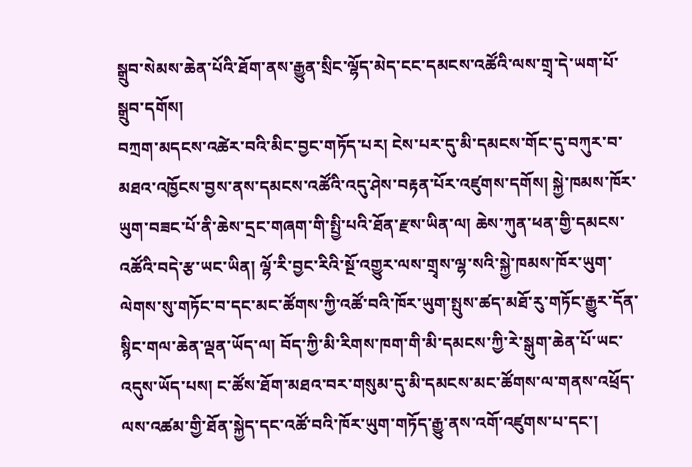སྒྲུབ་སེམས་ཆེན་པོའི་ཐོག་ནས་རྒྱུན་སྲིང་ལྷོད་མེད་ངང་དམངས་འཚོའི་ལས་གྲྭ་དེ་ཡག་པོ་སྒྲུབ་དགོས།
བཀྲག་མདངས་འཚེར་བའི་མིང་བྱང་གཏོད་པར། ངེས་པར་དུ་མི་དམངས་གོང་དུ་བཀུར་བ་མཐའ་འཁྱོངས་བྱས་ནས་དམངས་འཚོའི་འདུ་ཤེས་བརྟན་པོར་འཛུགས་དགོས། སྐྱེ་ཁམས་ཁོར་ཡུག་བཟང་པོ་ནི་ཆེས་དྲང་གཞག་གི་སྤྱི་པའི་ཐོན་རྫས་ཡིན་ལ། ཆེས་ཀུན་ཕན་གྱི་དམངས་འཚོའི་བདེ་རྩ་ཡང་ཡིན། ལྷོ་རི་བྱང་རིའི་སྔོ་འགྱུར་ལས་གྲྭས་ལྷ་སའི་སྐྱེ་ཁམས་ཁོར་ཡུག་ལེགས་སུ་གཏོང་བ་དང་མང་ཚོགས་ཀྱི་འཚོ་བའི་ཁོར་ཡུག་སྤུས་ཚད་མཐོ་རུ་གཏོང་རྒྱུར་དོན་སྙིང་གལ་ཆེན་ལྡན་ཡོད་ལ། བོད་ཀྱི་མི་རིགས་ཁག་གི་མི་དམངས་ཀྱི་རེ་སྒུག་ཆེན་པོ་ཡང་འདུས་ཡོད་པས། ང་ཚོས་ཐོག་མཐའ་བར་གསུམ་དུ་མི་དམངས་མང་ཚོགས་ལ་གནས་འཕྲོད་ལས་འཚམ་གྱི་ཐོན་སྐྱེད་དང་འཚོ་བའི་ཁོར་ཡུག་གཏོད་རྒྱུ་ནས་འགོ་འཛུགས་པ་དང་།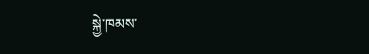སྐྱེ་ཁམས་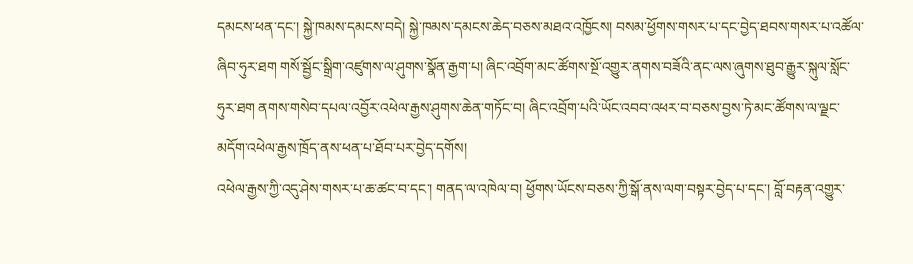དམངས་ཕན་དང་། སྐྱེ་ཁམས་དམངས་བདེ། སྐྱེ་ཁམས་དམངས་ཆེད་བཅས་མཐའ་འཁྱོངས། བསམ་ཕྱོགས་གསར་པ་དང་བྱེད་ཐབས་གསར་པ་འཚོལ་ཞིབ་ཧུར་ཐག གསོ་སྦྱོང་སྒྲིག་འཛུགས་ལ་ཤུགས་སྣོན་རྒྱག་པ། ཞིང་འབྲོག་མང་ཚོགས་སྔོ་འགྱུར་ནགས་བཟོའི་ནང་ལས་ཞུགས་ཐུབ་རྒྱུར་སྐུལ་སློང་ཧུར་ཐག ནགས་གསེབ་དཔལ་འབྱོར་འཕེལ་རྒྱས་ཤུགས་ཆེན་གཏོང་བ། ཞིང་འབྲོག་པའི་ཡོང་འབབ་འཕར་བ་བཅས་བྱས་ཏེ་མང་ཚོགས་ལ་ལྗང་མདོག་འཕེལ་རྒྱས་ཁྲོད་ནས་ཕན་པ་ཐོབ་པར་བྱེད་དགོས།
འཕེལ་རྒྱས་ཀྱི་འདུ་ཤེས་གསར་པ་ཆ་ཚང་བ་དང་། གནད་ལ་འཁེལ་བ། ཕྱོགས་ཡོངས་བཅས་ཀྱི་སྒོ་ནས་ལག་བསྟར་བྱེད་པ་དང་། བློ་བརྟན་འགྱུར་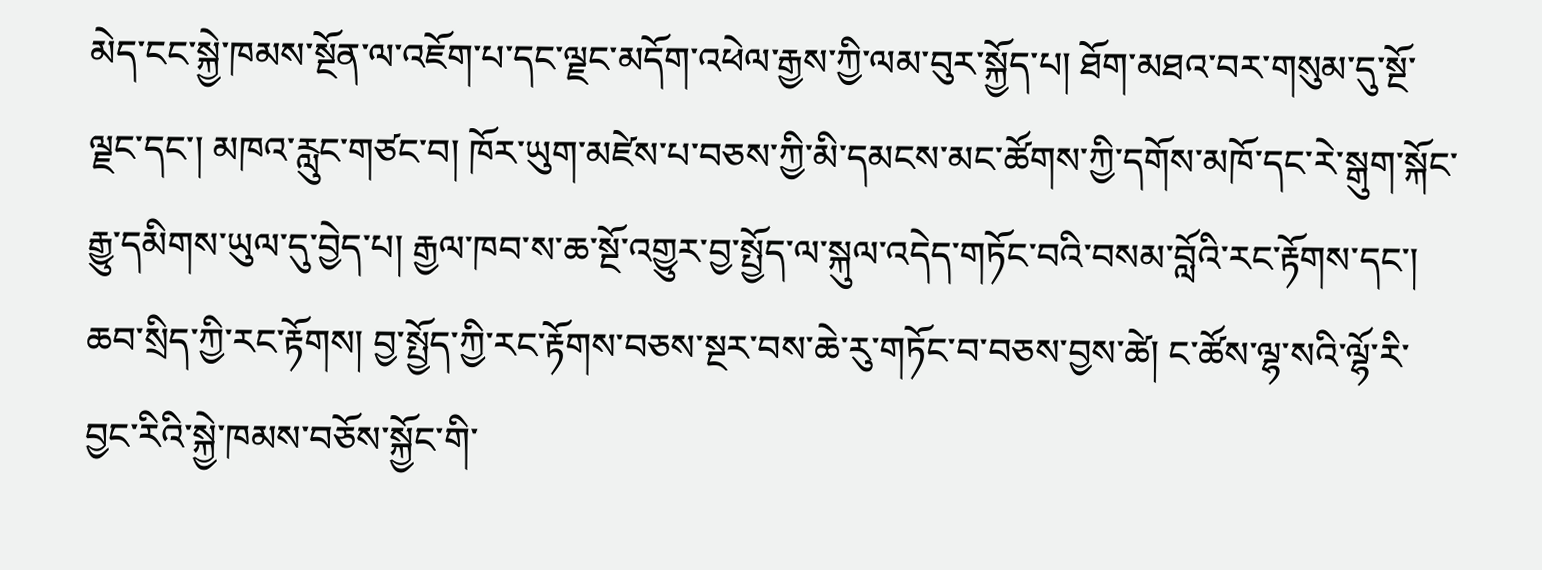མེད་ངང་སྐྱེ་ཁམས་སྔོན་ལ་འཇོག་པ་དང་ལྗང་མདོག་འཕེལ་རྒྱས་ཀྱི་ལམ་བུར་སྐྱོད་པ། ཐོག་མཐའ་བར་གསུམ་དུ་སྔོ་ལྗང་དང་། མཁའ་རླུང་གཙང་བ། ཁོར་ཡུག་མཛེས་པ་བཅས་ཀྱི་མི་དམངས་མང་ཚོགས་ཀྱི་དགོས་མཁོ་དང་རེ་སྒུག་སྐོང་རྒྱུ་དམིགས་ཡུལ་དུ་བྱེད་པ། རྒྱལ་ཁབ་ས་ཆ་སྔོ་འགྱུར་བྱ་སྤྱོད་ལ་སྐུལ་འདེད་གཏོང་བའི་བསམ་བློའི་རང་རྟོགས་དང་། ཆབ་སྲིད་ཀྱི་རང་རྟོགས། བྱ་སྤྱོད་ཀྱི་རང་རྟོགས་བཅས་སྔར་བས་ཆེ་རུ་གཏོང་བ་བཅས་བྱས་ཚེ། ང་ཚོས་ལྷ་སའི་ལྷོ་རི་བྱང་རིའི་སྐྱེ་ཁམས་བཅོས་སྐྱོང་གི་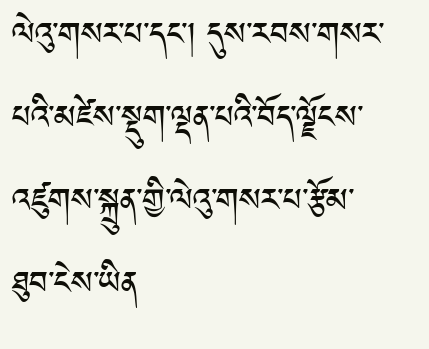ལེའུ་གསར་པ་དང་། དུས་རབས་གསར་པའི་མཛེས་སྡུག་ལྡན་པའི་བོད་ལྗོངས་འཛུགས་སྐྲུན་གྱི་ལེའུ་གསར་པ་རྩོམ་ཐུབ་ངེས་ཡིན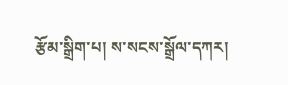རྩོམ་སྒྲིག་པ། ས་སངས་སྒྲོལ་དཀར།